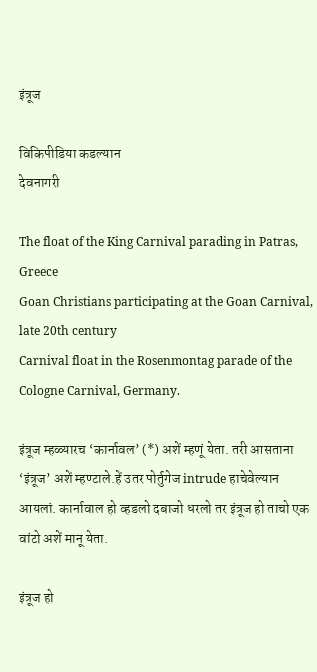इंत्रूज

विकिपीडिया कडल्यान
देवनागरी

The float of the King Carnival parading in Patras, Greece
Goan Christians participating at the Goan Carnival, late 20th century
Carnival float in the Rosenmontag parade of the Cologne Carnival, Germany.

इंत्रूज म्हळ्यारच ‘कार्नावल’ (*) अशें म्हणूं येता. तरी आसताना ‘इंत्रूज’ अशें म्हण्टाले.हें उतर पोर्तुगेज intrude हाचेवेल्यान आयलां. कार्नावाल हो व्हडलो दबाजो धरलो तर इंत्रूज हो ताचो एक वांटो अशें मानू येता.

इंत्रूज हो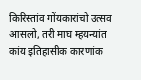किरिस्तांव गोंयकारांचो उत्सव आसलो, तरी माघ म्हयन्यांत कांय इतिहासीक कारणांक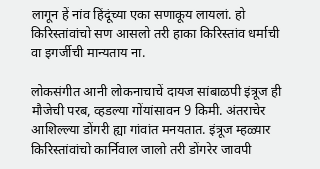लागून हें नांव हिंदूंच्या एका सणाकूय लायलां. हो किरिस्तांवांचो सण आसलो तरी हाका किरिस्तांव धर्माची वा इगर्जीची मान्यताय ना.

लोकसंगीत आनी लोकनाचाचें दायज सांबाळपी इंत्रूज ही मौजेची परब, व्हडल्या गोंयांसावन 9 किमी. अंतराचेर आशिल्ल्या डोंगरी ह्या गांवांत मनयतात. इंत्रूज म्हळ्यार किरिस्तांवांचो कार्निवाल जालो तरी डोंगरेर जावपी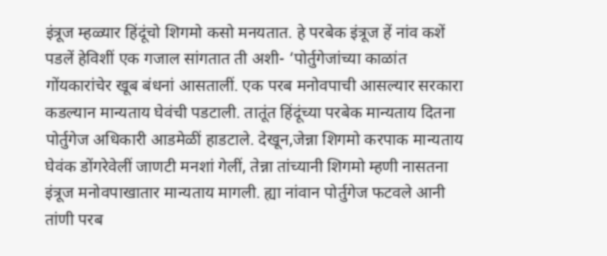इंत्रूज म्हळ्यार हिंदूंचो शिगमो कसो मनयतात. हे परबेक इंत्रूज हें नांव कशें पडलें हेविशीं एक गजाल सांगतात ती अशी- ‘पोर्तुगेजांच्या काळांत गोंयकारांचेर खूब बंधनां आसतालीं. एक परब मनोवपाची आसल्यार सरकारा कडल्यान मान्यताय घेवंची पडटाली. तातूंत हिंदूंच्या परबेक मान्यताय दितना पोर्तुगेज अधिकारी आडमेळीं हाडटाले. देखून,जेन्ना शिगमो करपाक मान्यताय घेवंक डोंगरेवेलीं जाणटी मनशां गेलीं, तेन्ना तांच्यानी शिगमो म्हणी नासतना इंत्रूज मनोवपाखातार मान्यताय मागली. ह्या नांवान पोर्तुगेज फटवले आनी तांणी परब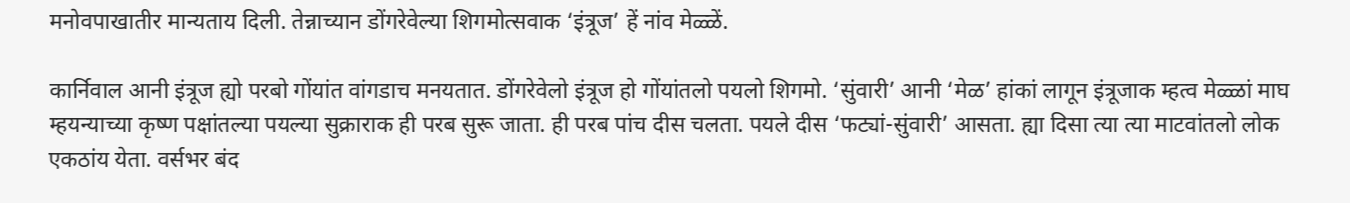मनोवपाखातीर मान्यताय दिली. तेन्नाच्यान डोंगरेवेल्या शिगमोत्सवाक ‘इंत्रूज’ हें नांव मेळ्ळें.

कार्निवाल आनी इंत्रूज ह्यो परबो गोंयांत वांगडाच मनयतात. डोंगरेवेलो इंत्रूज हो गोंयांतलो पयलो शिगमो. ‘सुंवारी’ आनी ‘मेळ’ हांकां लागून इंत्रूजाक म्हत्व मेळ्ळां माघ म्हयन्याच्या कृष्ण पक्षांतल्या पयल्या सुक्राराक ही परब सुरू जाता. ही परब पांच दीस चलता. पयले दीस ‘फट्यां-सुंवारी’ आसता. ह्या दिसा त्या त्या माटवांतलो लोक एकठांय येता. वर्सभर बंद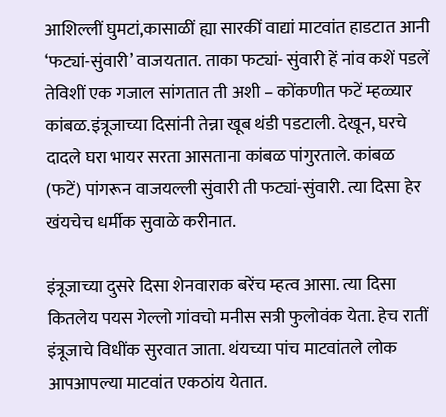आशिल्लीं घुमटां,कासाळीं ह्या सारकीं वाद्यां माटवांत हाडटात आनी ‘फट्यां-सुंवारी’ वाजयतात. ताका फट्यां- सुंवारी हें नांव कशें पडलें तेविशीं एक गजाल सांगतात ती अशी – कोंकणीत फटें म्हळ्यार कांबळ.इंत्रूजाच्या दिसांनी तेन्ना खूब थंडी पडटाली. देखून, घरचे दादले घरा भायर सरता आसताना कांबळ पांगुरताले. कांबळ (फटें) पांगरून वाजयल्ली सुंवारी ती फट्यां-सुंवारी. त्या दिसा हेर खंयचेच धर्मीक सुवाळे करीनात.

इंत्रूजाच्या दुसरे दिसा शेनवाराक बरेंच म्हत्व आसा. त्या दिसा कितलेय पयस गेल्लो गांवचो मनीस सत्री फुलोवंक येता. हेच रातीं इंत्रूजाचे विधींक सुरवात जाता. थंयच्या पांच माटवांतले लोक आपआपल्या माटवांत एकठांय येतात.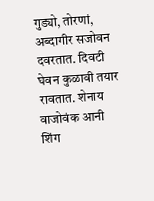गुड्यो, तोरणां, अब्दागीर सजोवन दवरतात. दिवटी घेवन कुळावी तयार रावतात. शेनाय वाजोवंक आनी शिंग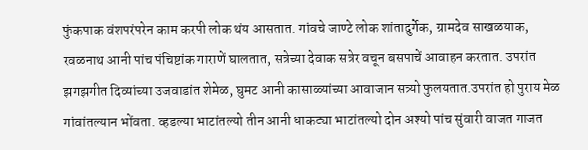फुंकपाक वंशपरंपरेन काम करपी लोक थंय आसतात. गांवचे जाण्टे लोक शांतादुर्गेक, ग्रामदेव साखळयाक, रवळनाथ आनी पांच पंचिष्टांक गाराणें घालतात, सत्रेच्या देवाक सत्रेर वचून बसपाचें आवाहन करतात. उपरांत झगझगीत दिव्यांच्या उजवाडांत शेमेळ, घुमट आनी कासाळ्यांच्या आवाजान सत्र्यो फुलयतात.उपरांत हो पुराय मेळ गांवांतल्यान भोंवता. व्हडल्या भाटांतल्यो तीन आनी धाकट्या भाटांतल्यो दोन अश्यो पांच सुंवारी वाजत गाजत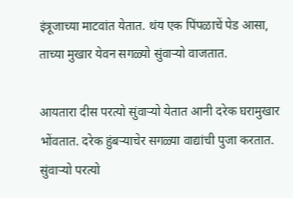इंत्रूजाच्या माटवांत येतात. थंय एक पिंपळाचें पेड आसा, ताच्या मुखार येवन सगळ्यो सुंवाऱ्यो वाजतात.

आयतारा दीस परत्यो सुंवाऱ्यो येतात आनी दरेक घरामुखार भोंवतात. दरेक हुंबऱ्याचेर सगळ्या वाद्यांची पुजा करतात. सुंवाऱ्यो परत्यो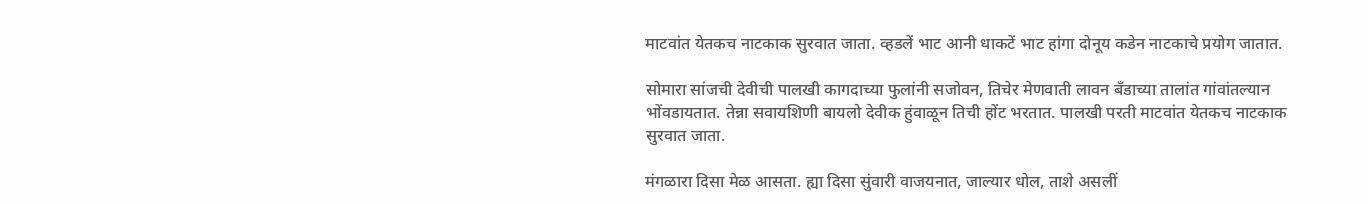माटवांत येतकच नाटकाक सुरवात जाता. व्हडलें भाट आनी धाकटें भाट हांगा दोनूय कडेन नाटकाचे प्रयोग जातात.

सोमारा सांजची देवीची पालखी कागदाच्या फुलांनी सजोवन, तिचेर मेणवाती लावन बँडाच्या तालांत गांवांतल्यान भोंवडायतात. तेन्ना सवायशिणी बायलो देवीक हुंवाळून तिची होंट भरतात. पालखी परती माटवांत येतकच नाटकाक सुरवात जाता.

मंगळारा दिसा मेळ आसता. ह्या दिसा सुंवारी वाजयनात, जाल्यार धोल, ताशे असलीं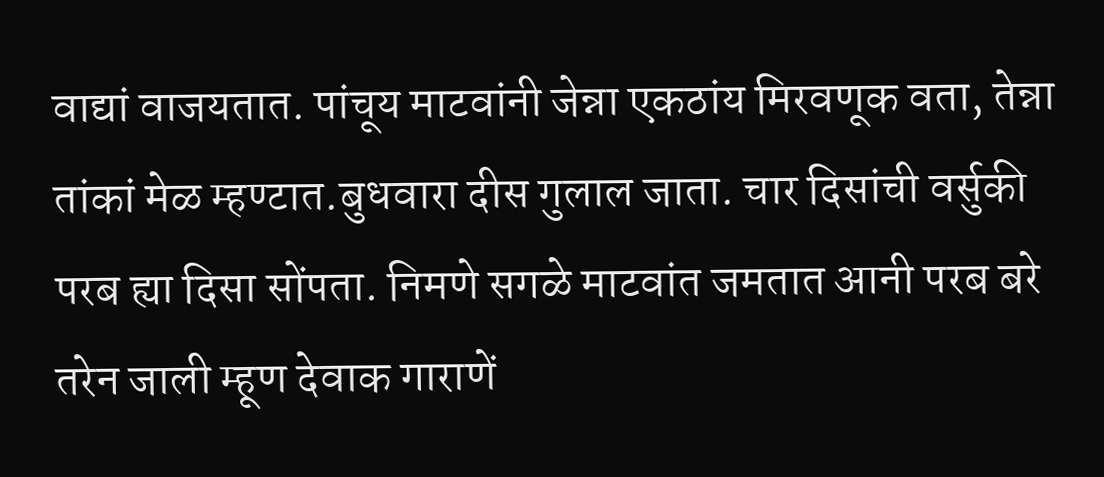वाद्यां वाजयतात. पांचूय माटवांनी जेन्ना एकठांय मिरवणूक वता, तेन्ना तांकां मेळ म्हण्टात.बुधवारा दीस गुलाल जाता. चार दिसांची वर्सुकी परब ह्या दिसा सोंपता. निमणे सगळे माटवांत जमतात आनी परब बरे तरेन जाली म्हूण देवाक गाराणें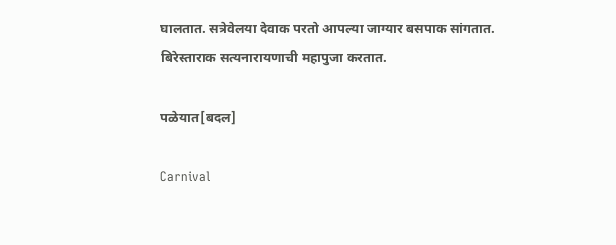घालतात. सत्रेवेलया देवाक परतो आपल्या जाग्यार बसपाक सांगतात. बिरेस्ताराक सत्यनारायणाची महापुजा करतात.

पळेयात[बदल]

Carnival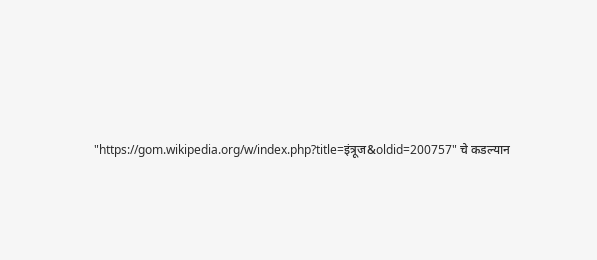"https://gom.wikipedia.org/w/index.php?title=इंत्रूज&oldid=200757" चे कडल्यान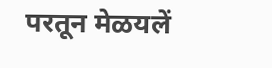परतून मेळयलें